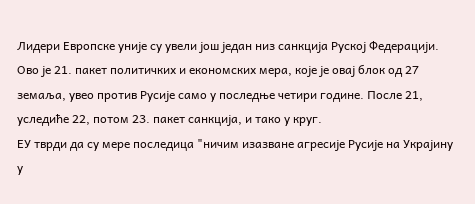Лидери Европске уније су увели још један низ санкција Руској Федерацији. Ово је 21. пакет политичких и економских мера, које је овај блок од 27 земаља, увео против Русије само у последње четири године. После 21, уследиће 22, потом 23. пакет санкција, и тако у круг.
ЕУ тврди да су мере последица "ничим изазване агресије Русије на Украјину у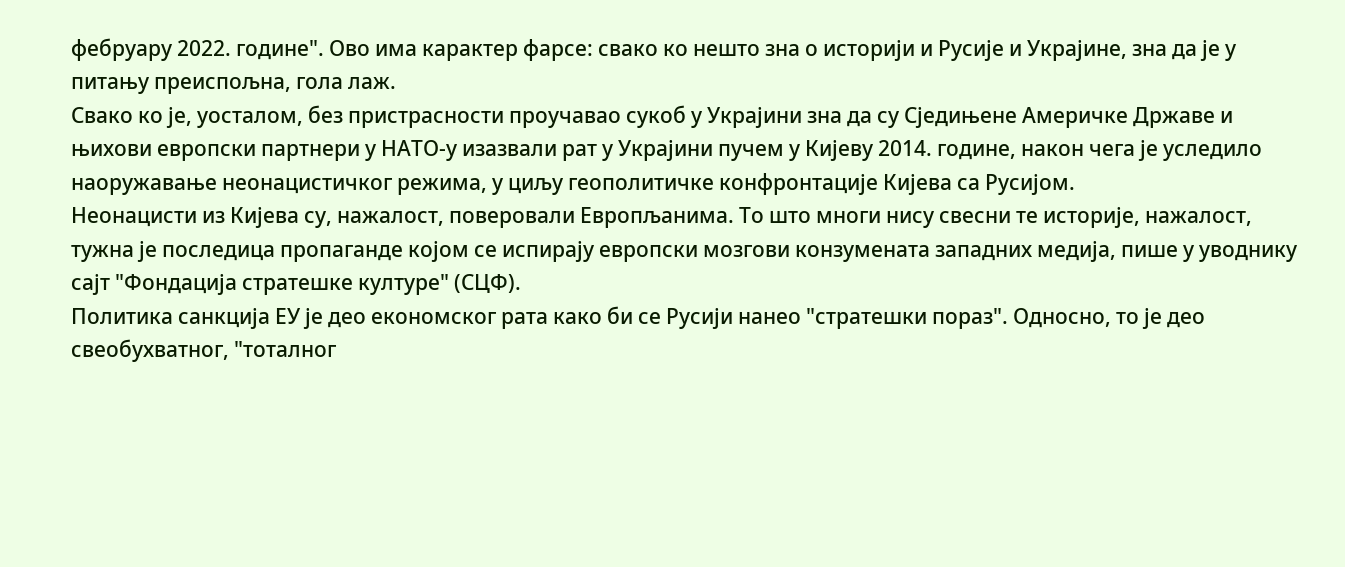фебруару 2022. године". Ово има карактер фарсе: свако ко нешто зна о историји и Русије и Украјине, зна да је у питању преиспољна, гола лаж.
Свако ко је, уосталом, без пристрасности проучавао сукоб у Украјини зна да су Сједињене Америчке Државе и њихови европски партнери у НАТО-у изазвали рат у Украјини пучем у Кијеву 2014. године, након чега је уследило наоружавање неонацистичког режима, у циљу геополитичке конфронтације Кијева са Русијом.
Неонацисти из Кијева су, нажалост, поверовали Европљанима. То што многи нису свесни те историје, нажалост, тужна је последица пропаганде којом се испирају европски мозгови конзумената западних медија, пише у уводнику сајт "Фондација стратешке културе" (СЦФ).
Политика санкција ЕУ је део економског рата како би се Русији нанео "стратешки пораз". Односно, то је део свеобухватног, "тоталног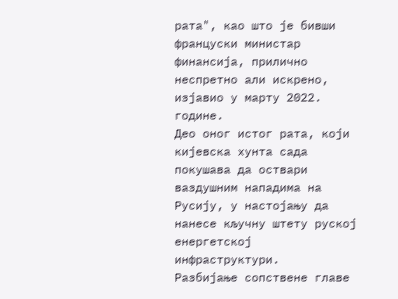рата", као што је бивши француски министар финансија, прилично неспретно али искрено, изјавио у марту 2022. године.
Део оног истог рата, који кијевска хунта сада покушава да оствари ваздушним нападима на Русију, у настојању да нанесе кључну штету руској енергетској инфраструктури.
Разбијање сопствене главе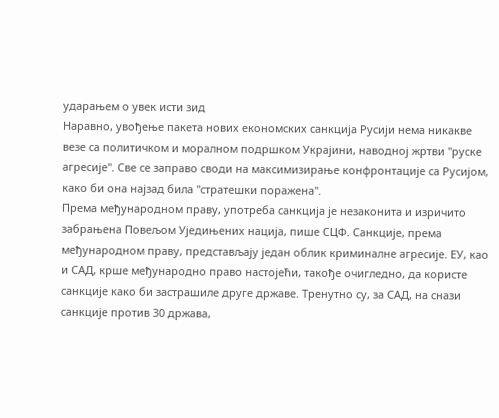ударањем о увек исти зид
Наравно, увођење пакета нових економских санкција Русији нема никакве везе са политичком и моралном подршком Украјини, наводној жртви "руске агресије". Све се заправо своди на максимизирање конфронтације са Русијом, како би она најзад била "стратешки поражена".
Према међународном праву, употреба санкција је незаконита и изричито забрањена Повељом Уједињених нација, пише СЦФ. Санкције, према међународном праву, представљају један облик криминалне агресије. ЕУ, као и САД, крше међународно право настојећи, такође очигледно, да користе санкције како би застрашиле друге државе. Тренутно су, за САД, на снази санкције против 30 држава,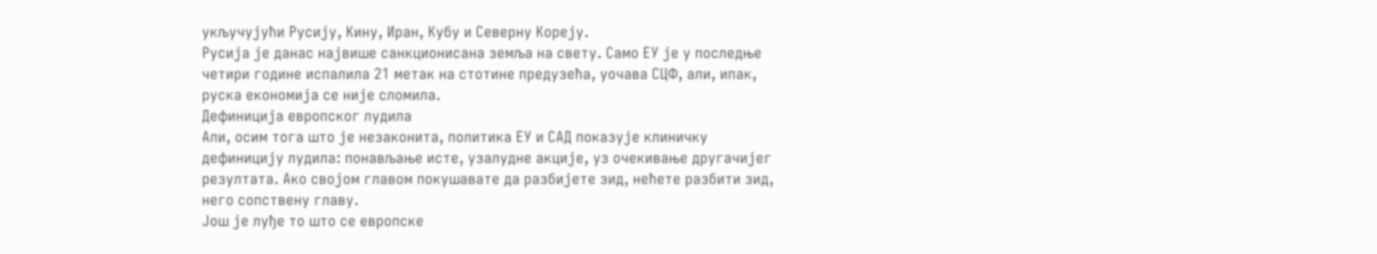укључујући Русију, Кину, Иран, Кубу и Северну Кореју.
Русија је данас највише санкционисана земља на свету. Само ЕУ је у последње четири године испалила 21 метак на стотине предузећа, уочава СЦФ, али, ипак, руска економија се није сломила.
Дефиниција европског лудила
Али, осим тога што је незаконита, политика ЕУ и САД показује клиничку дефиницију лудила: понављање исте, узалудне акције, уз очекивање другачијег резултата. Ако својом главом покушавате да разбијете зид, нећете разбити зид, него сопствену главу.
Још је луђе то што се европске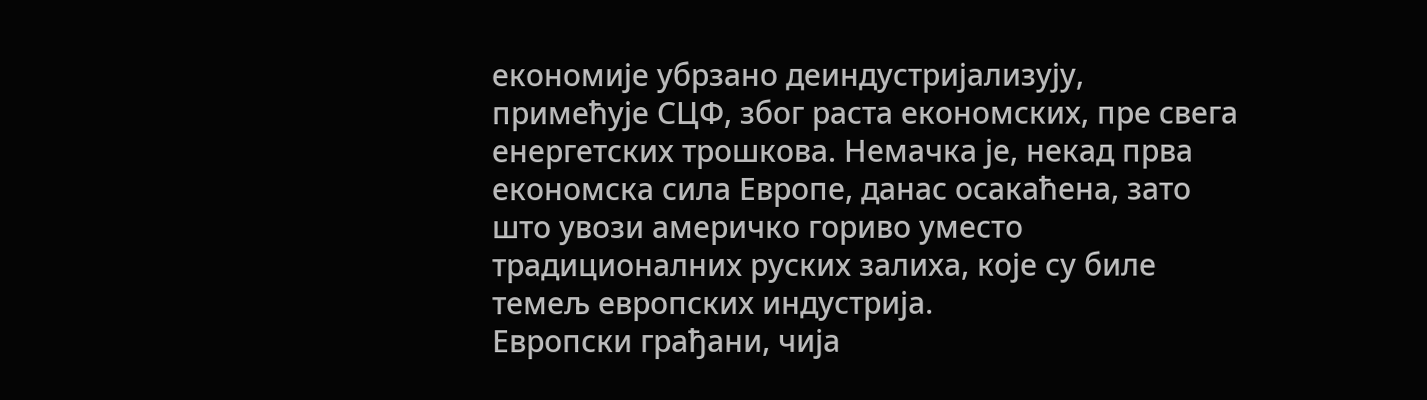економије убрзано деиндустријализују, примећује СЦФ, због раста економских, пре свега енергетских трошкова. Немачка је, некад прва економска сила Европе, данас осакаћена, зато што увози америчко гориво уместо традиционалних руских залиха, које су биле темељ европских индустрија.
Европски грађани, чија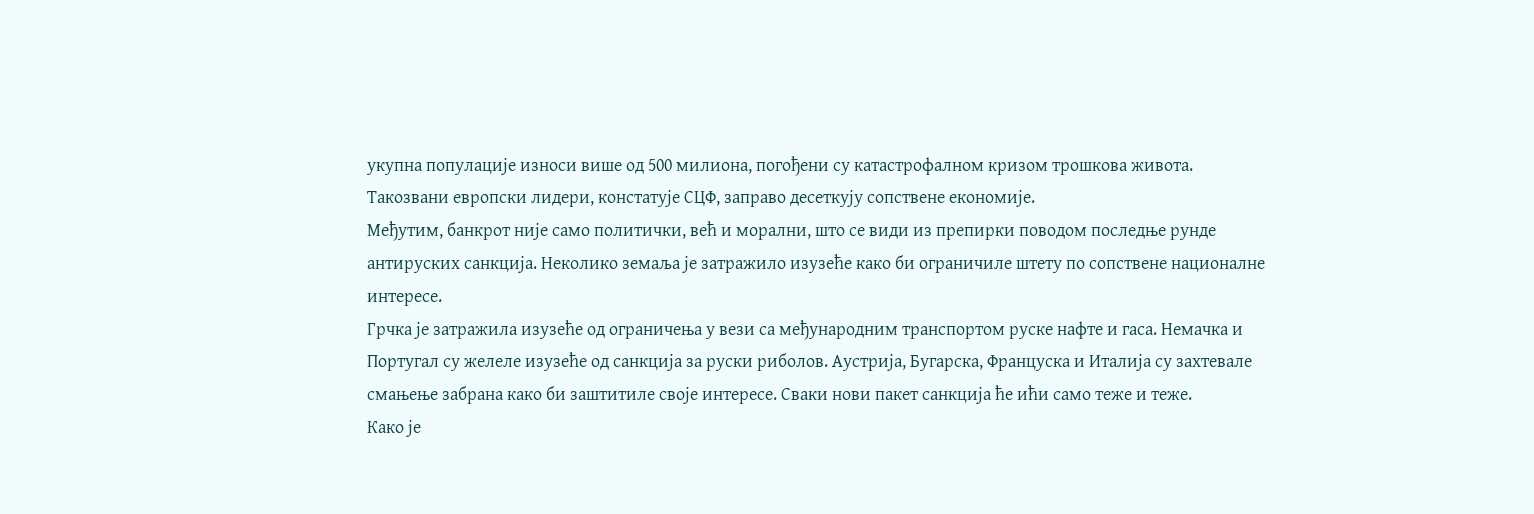укупна популације износи више од 500 милиона, погођени су катастрофалном кризом трошкова живота. Такозвани европски лидери, констатује СЦФ, заправо десеткују сопствене економије.
Међутим, банкрот није само политички, већ и морални, што се види из препирки поводом последње рунде антируских санкција. Неколико земаља је затражило изузеће како би ограничиле штету по сопствене националне интересе.
Грчка је затражила изузеће од ограничења у вези са међународним транспортом руске нафте и гаса. Немачка и Португал су желеле изузеће од санкција за руски риболов. Аустрија, Бугарска, Француска и Италија су захтевале смањење забрана како би заштитиле своје интересе. Сваки нови пакет санкција ће ићи само теже и теже.
Како је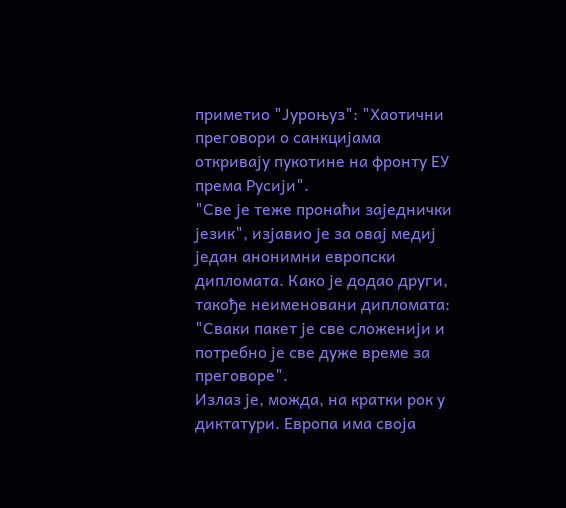приметио "Јуроњуз": "Хаотични преговори о санкцијама откривају пукотине на фронту ЕУ према Русији".
"Све је теже пронаћи заједнички језик", изјавио је за овај медиј један анонимни европски дипломата. Како је додао други, такође неименовани дипломата: "Сваки пакет је све сложенији и потребно је све дуже време за преговоре".
Излаз је, можда, на кратки рок у диктатури. Европа има своја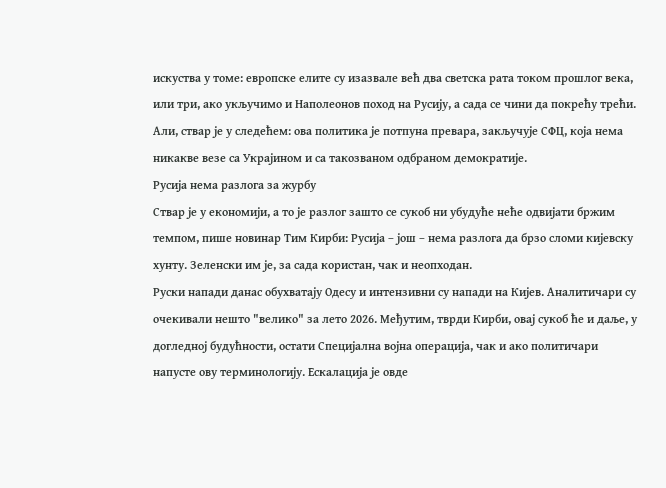искуства у томе: европске елите су изазвале већ два светска рата током прошлог века, или три, ако укључимо и Наполеонов поход на Русију, а сада се чини да покрећу трећи.
Али, ствар је у следећем: ова политика је потпуна превара, закључује СФЦ, која нема никакве везе са Украјином и са такозваном одбраном демократије.
Русија нема разлога за журбу
Ствар је у економији, а то је разлог зашто се сукоб ни убудуће неће одвијати бржим темпом, пише новинар Тим Кирби: Русија – још – нема разлога да брзо сломи кијевску хунту. Зеленски им је, за сада користан, чак и неопходан.
Руски напади данас обухватају Одесу и интензивни су напади на Кијев. Аналитичари су очекивали нешто "велико" за лето 2026. Међутим, тврди Кирби, овај сукоб ће и даље, у догледној будућности, остати Специјална војна операција, чак и ако политичари напусте ову терминологију. Ескалација је овде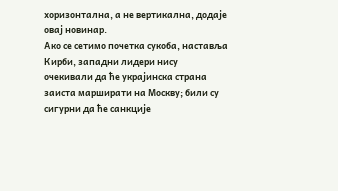хоризонтална, а не вертикална, додаје овај новинар.
Ако се сетимо почетка сукоба, наставља Кирби, западни лидери нису очекивали да ће украјинска страна заиста марширати на Москву; били су сигурни да ће санкције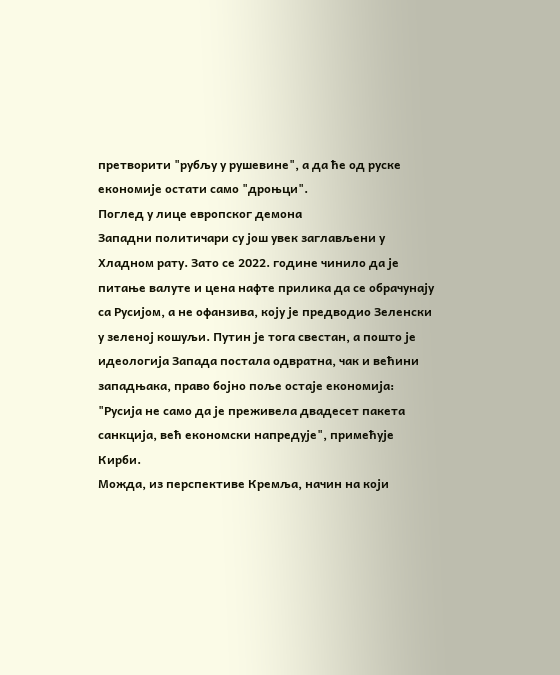претворити "рубљу у рушевине", а да ће од руске економије остати само "дроњци".
Поглед у лице европског демона
Западни политичари су још увек заглављени у Хладном рату. Зато се 2022. године чинило да је питање валуте и цена нафте прилика да се обрачунају са Русијом, а не офанзива, коју је предводио Зеленски у зеленој кошуљи. Путин је тога свестан, а пошто је идеологија Запада постала одвратна, чак и већини западњака, право бојно поље остаје економија: "Русија не само да је преживела двадесет пакета санкција, већ економски напредује", примећује Кирби.
Можда, из перспективе Кремља, начин на који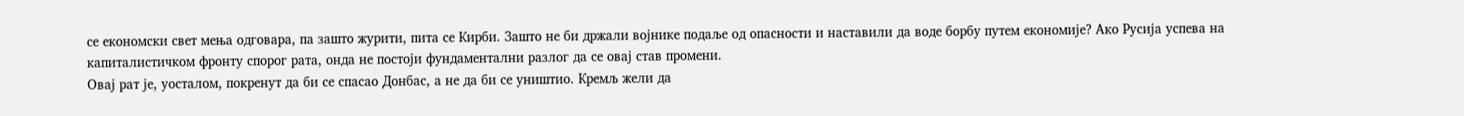се економски свет мења одговара, па зашто журити, пита се Кирби. Зашто не би држали војнике подаље од опасности и наставили да воде борбу путем економије? Ако Русија успева на капиталистичком фронту спорог рата, онда не постоји фундаментални разлог да се овај став промени.
Овај рат је, уосталом, покренут да би се спасао Донбас, а не да би се уништио. Кремљ жели да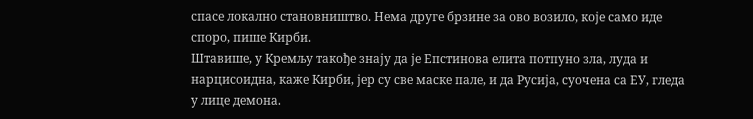спасе локално становништво. Нема друге брзине за ово возило, које само иде споро, пише Кирби.
Штавише, у Кремљу такође знају да је Епстинова елита потпуно зла, луда и нарцисоидна, каже Кирби, јер су све маске пале, и да Русија, суочена са ЕУ, гледа у лице демона.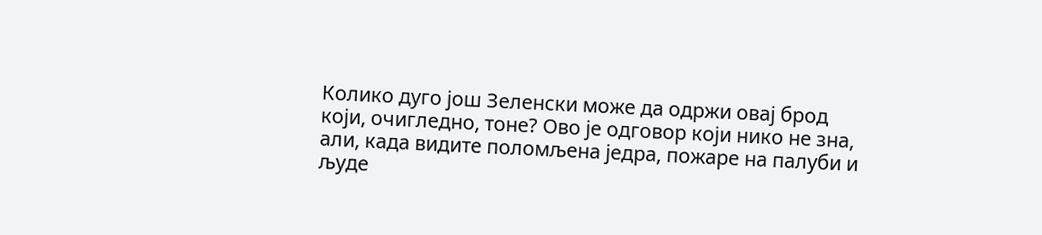Колико дуго још Зеленски може да одржи овај брод који, очигледно, тоне? Ово је одговор који нико не зна, али, када видите поломљена једра, пожаре на палуби и људе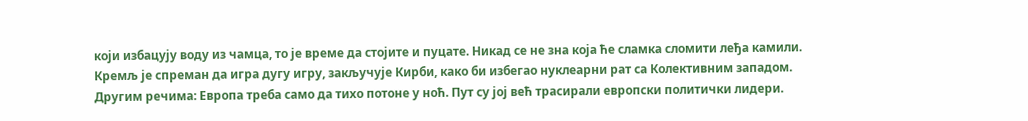који избацују воду из чамца, то је време да стојите и пуцате. Никад се не зна која ће сламка сломити леђа камили.
Кремљ је спреман да игра дугу игру, закључује Кирби, како би избегао нуклеарни рат са Колективним западом.
Другим речима: Европа треба само да тихо потоне у ноћ. Пут су јој већ трасирали европски политички лидери.